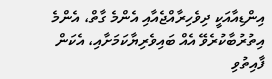އިންޑިއާއަކީ ދިވެހިރާއްޖެއާއި އެންމެ ގާތް، އެންމެ އިތުރުބާކުރެވޭ އެއް ބައިވެރިޔާކަމަށާއި، އެކަން ފާއިތުވި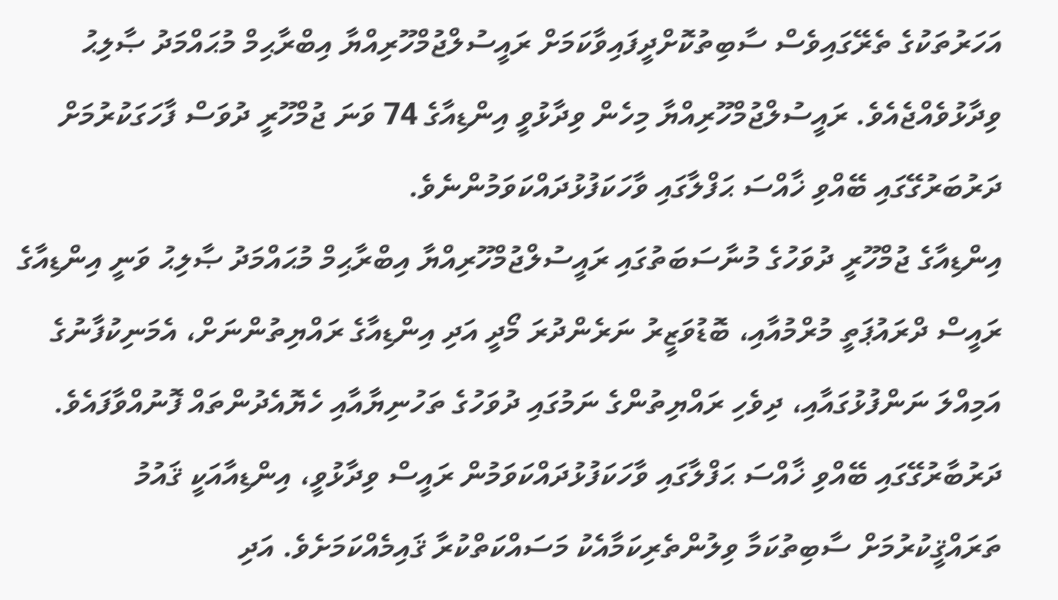އަހަރުތަކުގެ ތެރޭގައިވެސް ސާބިތުކޮށްދީފައިވާކަމަށް ރައީސުލްޖުމްހޫރިއްޔާ އިބްރާޙިމް މުޙައްމަދު ޞާލިޙު ވިދާޅުވެއްޖެއެވެ. ރައީސުލްޖުމްހޫރިއްޔާ މިހެން ވިދާޅުވީ އިންޑިއާގެ 74 ވަނަ ޖުމްހޫރީ ދުވަސް ފާހަގަކުރުމަށް ދަރުބަރުގޭގައި ބޭއްވި ޚާއްސަ ޙަފްލާގައި ވާހަކަފުޅުދައްކަވަމުންނެވެ.
އިންޑިއާގެ ޖުމްހޫރީ ދުވަހުގެ މުނާސަބަތުގައި ރައީސުލްޖުމްހޫރިއްޔާ އިބްރާޙިމް މުޙައްމަދު ޞާލިޙު ވަނީ އިންޑިއާގެ ރައީސް ދްރައުޕަތީ މުރްމުއާއި، ބޮޑުވަޒީރު ނަރެންދުރަ މޯދީ އަދި އިންޑިއާގެ ރައްޔިތުންނަށް، އެމަނިކުފާނުގެ އަމިއްލަ ނަންފުޅުގައާއި، ދިވެހި ރައްޔިތުންގެ ނަމުގައި ދުވަހުގެ ތަހުނިޔާއާއި ހެޔޮއެދުންތައް ފޮނުއްވާފައެވެ.
ދަރުބާރުގޭގައި ބޭއްވި ޚާއްސަ ޙަފްލާގައި ވާހަކަފުޅުދައްކަވަމުން ރައީސް ވިދާޅުވީ، އިންޑިއާއަކީ ޤައުމު ތަރައްޤީކުރުމަށް ސާބިތުކަމާ ވިލުންތެރިކަމާއެކު މަސައްކަތްކުރާ ޤައިމެއްކަމަށެވެ. އަދި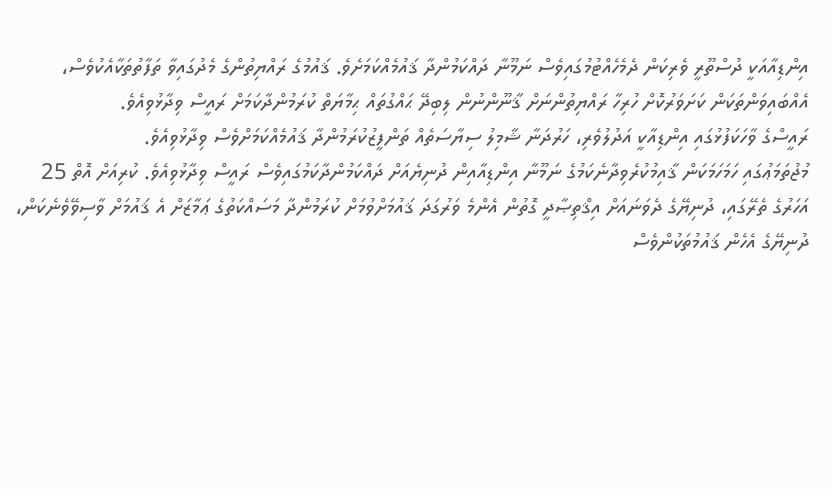އިންޑިއާއަކީ ދުސްތޫރީ ވެރިކަން ދެމެހެއްޓުމުގައިވެސް ނަމޫނާ ދައްކަމުންދާ ޤައުމެއްކަމަށެވެ. ޤައުމުގެ ރައްޔިތުންގެ މެދުގައިވާ ތަފާތުތަކާއެކުވެސް، އެއްބައިވަންތަކަން ކަށަވަރުކޮށް ހުރިހާ ރައްޔިތުންނަށް ޤާނޫންނުން ލިބިދޭ ޙައްގުތައް ޙިމާޔަތް ކުރަމުންދާކަމަށް ރައީސް ވިދާޅުވިއެވެ.
ރައީސްގެ ވާހަކަފުޅުގައި އިންޑިއާކީ އަދުލުވެރި، ހަރުދަނާ ޝާމިލު ސިޔާސަތެއް ތަންފީޒުކުރަމުންދާ ޤައުމެއްކަމަށްވެސް ވިދާޅުވިއެވެ.
މުޖުތަމަޢުގައި ހަމަހަމަކަން ޤާއިމުކުރެވިދާނެކަމުގެ ނަމޫނާ އިންޑިއާއިން ދުނިޔެއަށް ދައްކަމުންދާކަމުގައިވެސް ރައީސް ވިދާޅުވިއެވެ. ކުރިއަށް އޮތް 25 އަހަރުގެ ތެރޭގައި، ދުނިޔޭގެ ދެވަނައަށް އިޤްތިޞާދީ ގޮތުން އެންމެ ވަރުގަދަ ޤައުމަށްވުމަށް ކުރަމުންދާ މަސައްކަތުގެ ޢަމާޒަށް އެ ޤައުމަށް ވާސިވޭވެނެކަން، ދުނިޔޭގެ އެހެން ޤައުމުތަކުންވެސް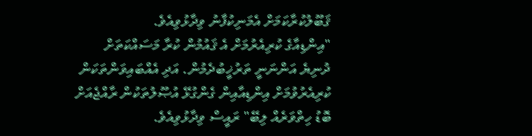ޤަބޫލުކުރާކަމަށް އެމަނިކުފާނު ވިދާޅުވިއެވެ.
"އިންޑިއާގެ ކުރިއެރުމަށް އެ ޤައުމުން ކުރާ މަސައްކަތަށް ދުނިޔެ އަންނަނީ ތަރުޚީބުދެމުން. އަދި އެއްބައިވަންތަކަން ކުރިއެރުވުމަށް އިންޑިއާއިން ގެންގުޅޭ އުޞޫލުތަކުން ރާއްޖެއަށް ބޮޑު ހިތްވަރެއް ލިބޭ" ރައީސް ވިދާޅުވިއެވެ.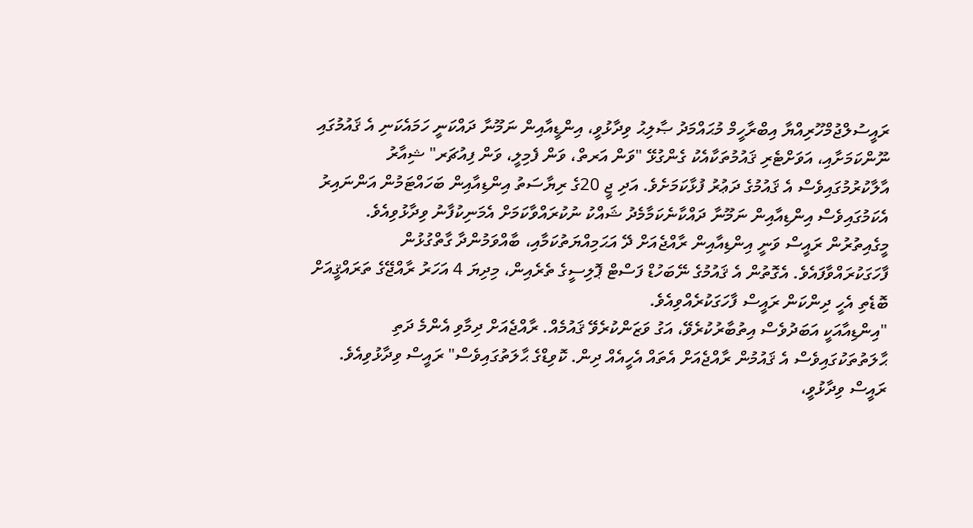ރައީސުލްޖުމްހޫރިއްޔާ އިބްރާހީމް މުޙައްމަދު ޞާލިޙު ވިދާޅުވީ، އިންޑީއާއިން ނަމޫނާ ދައްކަނީ ހަމައެކަނި އެ ޤައުމުގައި ނޫންކަމަށާއި، އަވަށްޓެރި ޤައުމުތަކާއެކު ގެންގުޅޭ "ވަން އަރތް، ވަން ފެމިލީ، ވަން ފިއުޗަރ" ޝިއާރު އާލާކުރުމުގައިވެސް އެ ޤައުމުގެ ދަޢުރު ފުޅާކަމަށެވެ. އަދި ޖީ 20ގެ ރިޔާސަތު އިންޑިއާއިން ބަހައްޓަމުން އަންނައިރު އެކަމުގައިވެސް އިންޑިއާއިން ނަމޫނާ ދައްކާނެކަމާމެދު ޝައްކު ނުކުރައްވާކަމަށް އެމަނިކުފާނު ވިދާޅުވިއެވެ.
މީގެއިތުރުން ރައީސް ވަނީ އިންޑިއާއިން ރާއްޖެއަށް ދޭ އަޙަމިއްޔަތުކަމާއި، ބާއްވަމުންދާ ގާތްގުޅުން ފާހަގަކުރައްވާފައެވެ. އެގޮތުން އެ ޤައުމުގެ ނޭބަހުޑް ފަސްޓް ޕޮލިސީގެ ތެރެއިން، މިދިޔަ 4 އަހަރު ރާއްޖޭގެ ތަރައްޤީއަށް ބޮޑެތި އެހީ ދިންކަން ރައީސް ފާހަގަކުރެއްވިއެވެ.
"އިންޑިއާއަކީ އަބަދުވެސް އިތުބާރުކުރެވޭ، އަގު ވަޒަންކުރެވޭ ޤައުމެއް. ރާއްޖެއަށް ދިމާވި އެންމެ ދަތި ޙާލަތުތަކުގައިވެސް އެ ޤައުމުން ރާއްޖެއަށް އެތައް އެހީއެއް ދިން. ކޮވިޑްގެ ޙާލަތުގައިވެސް" ރައީސް ވިދާޅުވިއެވެ.
ރައީސް ވިދާޅުވީ،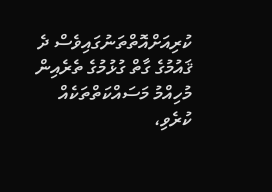ކުރިއަށްއޮތްތަނުގައިވެސް ދެ ޤައުމުގެ ގާތް ގުޅުމުގެ ތެރެއިން މުހިއްމު މަސައްކަތްތަކެއް ކުރެވި،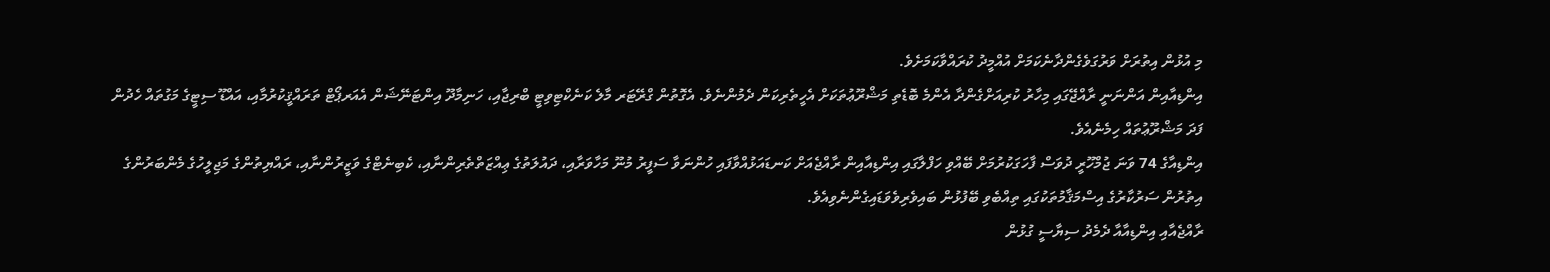މި އުޅުން އިތުރަށް ވަރުގަވެގެންދާނެކަމަށް އުއްމީދު ކުރައްވާކަމަށެވެ.
އިންޑިއާއިން އަންނަނީ ރާއްޖޭގައި މިހާރު ކުރިއަށްގެންދާ އެންމެ ބޮޑެތި މަޝްރޫޢުތަކަށް އެހީތެރިކަން ދެމުންނެވެ. އެގޮތުން ގްރޭޓަރ މާލެ ކަނެކްޓިވިޓީ ބްރިޖާއި، ހަނިމާދޫ އިންޓަނޭޝަން އެއަރޕޯޓް ތަރައްޤީކުރުމާއި، އައްޑޫ ސިޓީގެ މަގުތައް ހެދުން ފަދަ މަޝްރޫޢުތައް ހިމެނެއެވެ.
އިންޑިއާގެ 74 ވަނަ ޖުމްހޫރީ ދުވަސް ފާހަގަކުރުމަށް ބޭއްވި ހަފްލާގައި އިންޑިއާއިން ރާއްޖެއަށް ކަނޑައަޅުއްވާފައި ހުންނަވާ ސަފީރު މުނޫ މަހާވަރާއި، ދައުލަތުގެ ޢިއްޒަތްތެރިންނާއި، ކެބިނެޓްގެ ވަޒީރުންނާއި، ރައްޔިތުންގެ މަޖިލީހުގެ މެންބަރުންގެ އިތުރުން ސަރުކާރުގެ އިސްމަޤާމުތަކުގައި ތިއްބެވި ބޭފުޅުން ބައިވެރިވެވަޑައިގެންނެވިއެވެ.
ރާއްޖެއާއި އިންޑިއާއާ ދެމެދު ސިޔާސީ ގުޅުން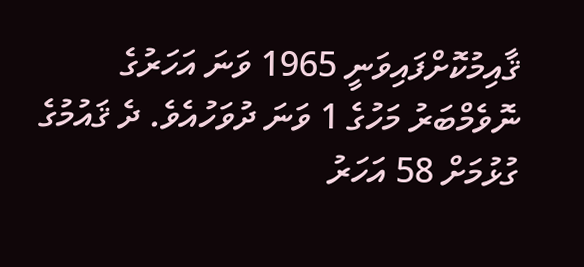ޤާއިމުކޮށްފައިވަނީ 1965 ވަނަ އަހަރުގެ ނޮވެމްބަރު މަހުގެ 1 ވަނަ ދުވަހުއެވެ. ދެ ޤައުމުގެ ގުޅުމަށް 58 އަހަރު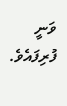ވަނީ ފުރިފައެވެ.